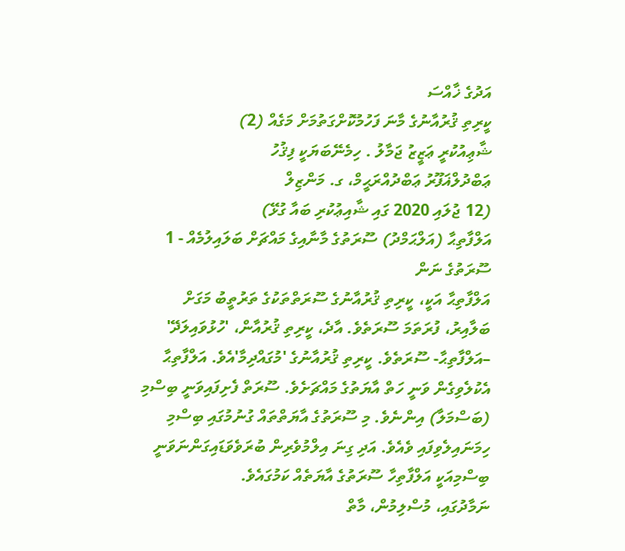އަދުގެ ޚާއްސަ
ކީރިތި ޤުރުއާނުގެ މާނަ ފަހުމުކޮށްގަތުމަށް މަގެއް (2)
ޝާޢިއުކުރީ ޢަޒީޒު ޖަމާލު . ހިމެނޭބަޔަކީ ފިޤުހު
ޢަބްދުލްޣަފޫރު ޢަބްދުއްރަޙީމް، ގ. މަންޒިލް
(12 ޖުލައި 2020 ގައި ޝާއިޢުކުރި ބައާ ގުޅޭ)
އަލްފާތިޙާ (އަލްޙަމްދު) ސޫރަތުގެ މާނާއިގެ މައްޗަށް ބަލައިލުމެއް - 1
ސޫރަތުގެ ނަން
އަލްފާތިޙާ އަކީ، ކީރިތި ޤުރުއާނުގެ ސޫރަތްތަކުގެ ތަރުތީބު މަގަށް ބަލާއިރު، ފުރަތަމަ ސޫރަތެވެ. އާދެ، ކީރިތި ޤުރުއާން، 'ހުޅުވައިލަދޭ' –އަލްފާތިޙާ- ސޫރަތެވެ. ކީރިތި ޤުރުއާނުގެ 'މުގައްދިމާ'އެވެ. އަލްފާތިޙާ އެކުލެވިގެން ވަނީ ހަތް އާޔަތުގެ މައްޗަށެވެ. ސޫރަތް ފެށިފައިވަނީ ބިސްމި (ބަސްމަލާ) އިންނެވެ. މި ސޫރަތުގެ އާޔަތްތައް ގުނުމުގައި ބިސްމި ހިމަނައިލެވިފައި ވެއެވެ. އަދި ގިނަ އިލްމުވެރިން ބުރަވެވަޑައިގަންނަވަނީ ބިސްމިއަކީ އަލްފާތިހާ ސޫރަތުގެ އާޔަތެއް ކަމުގައެވެ.
ނަމާދުގައި، މުސްލިމުން، މާތް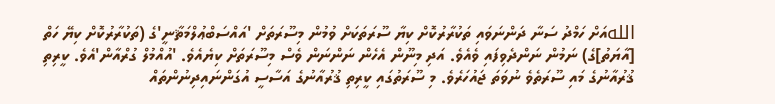اللهއަށް ހަމްދު ސަނާ ދަންނަވައި ތަކުރާރުކޮށް ކިޔާ ސޫރަތަކަށް ވުމުން މިސޫރަތަށް 'އައްސަބްޢުލްމަޘާނީ'ގެ (ތަކުރާރުކޮށް ކިޔޭ ހަތް [އާޔަތު]ގެ) ނަމުން ނަންދެވިފައި ވެއެވެ. އަދި މިނޫން އެހެން ނަންނަން ވެސް މިސޫރަތަށް ކިޔެއެވެ. 'އުއްމުލް ގުރްއާން'އެވެ. ކީރިތި ޤުރުއާނުގެ މައި ސޫރަތެވެ ނުވަތަ ޖައުހަރެވެ. މި ސޫރަތުގައި ކީރިތި ޤުރުއާނުގެ އަސާސީ އުގަންނައިދިނުންތައް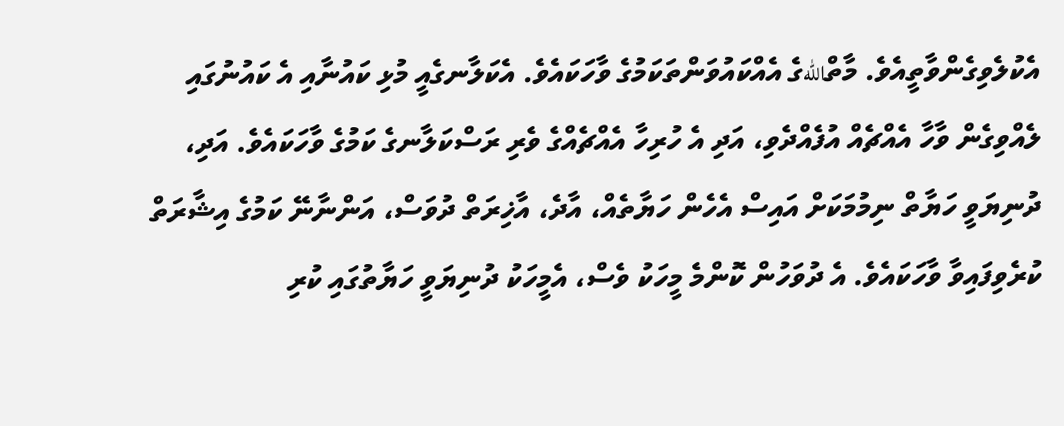އެކުލެވިގެންވާތީއެވެ. މާތްاللهގެ އެއްކައުވަންތަކަމުގެ ވާހަކައެވެ. އެކަލާނގެއީ މުޅި ކައުނާއި އެ ކައުނުގައި ލެއްވިގެން ވާހާ އެއްޗެއް އުފެއްދެވި، އަދި އެ ހުރިހާ އެއްޗެއްގެ ވެރި ރަސްކަލާނގެ ކަމުގެ ވާހަކައެވެ. އަދި، ދުނިޔަވީ ހަޔާތް ނިމުމަކަށް އައިސް އެހެން ހަޔާތެއް، އާދެ، އާޚިރަތް ދުވަސް، އަންނާނޭ ކަމުގެ އިޝާރަތް ކުރެވިފައިވާ ވާހަކައެވެ. އެ ދުވަހުން ކޮންމެ މީހަކު ވެސް، އެމީހަކު ދުނިޔަވީ ހަޔާތުގައި ކުރި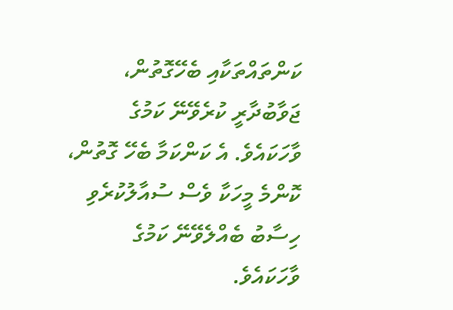ކަންތައްތަކާއި ބެހޭގޮތުން، ޖަވާބުދާރީ ކުރެވޭނޭ ކަމުގެ ވާހަކައެވެ. އެ ކަންކަމާ ބެހޭ ގޮތުން، ކޮންމެ މީހަކާ ވެސް ސުއާލުކުރެވި ހިސާބު ބެއްލެވޭނޭ ކަމުގެ ވާހަކައެވެ.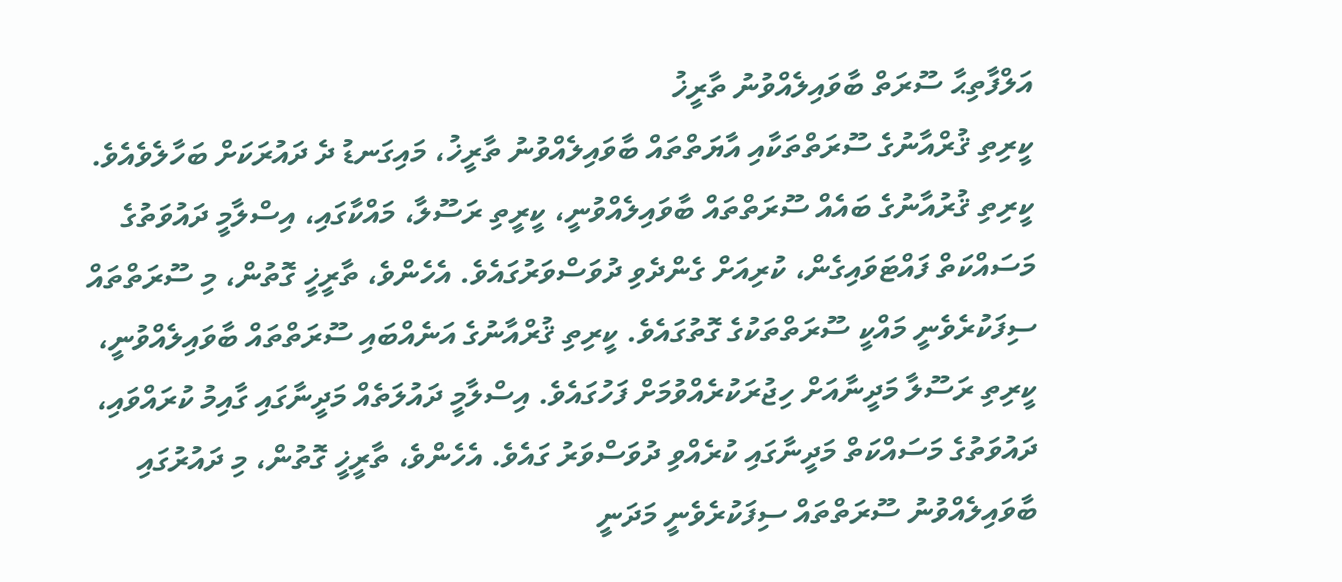އަލްފާތިޙާ ސޫރަތް ބާވައިލެއްވުނު ތާރީޚު
ކީރިތި ޤުރްއާނުގެ ސޫރަތްތަކާއި އާޔަތްތައް ބާވައިލެއްވުނު ތާރީޚު، މައިގަނޑު ދެ ދައުރަކަށް ބަހާލެވެއެވެ. ކީރިތި ޤުރުއާނުގެ ބައެއް ސޫރަތްތައް ބާވައިލެއްވުނީ، ކީރީތި ރަސޫލާ، މައްކާގައި، އިސްލާމީ ދައުވަތުގެ މަސައްކަތް ފައްޓަވައިގެން، ކުރިއަށް ގެންދެވި ދުވަސްވަރުގައެވެ. އެހެންވެ، ތާރީޚީ ގޮތުން، މި ސޫރަތްތައް ސިފަކުރެވެނީ މައްކީ ސޫރަތްތަކުގެ ގޮތުގައެވެ. ކީރިތި ޤުރްއާނުގެ އަނެއްބައި ސޫރަތްތައް ބާވައިލެއްވުނީ، ކީރިތި ރަސޫލާ މަދީނާއަށް ހިޖުރަކުރެއްވުމަށް ފަހުގައެވެ. އިސްލާމީ ދައުލަތެއް މަދީނާގައި ގާއިމު ކުރައްވައި، ދައުވަތުގެ މަސައްކަތް މަދީނާގައި ކުރެއްވި ދުވަސްވަރު ގައެވެ. އެހެންވެ، ތާރީޚީ ގޮތުން، މި ދައުރުގައި ބާވައިލެއްވުނު ސޫރަތްތައް ސިފަކުރެވެނީ މަދަނީ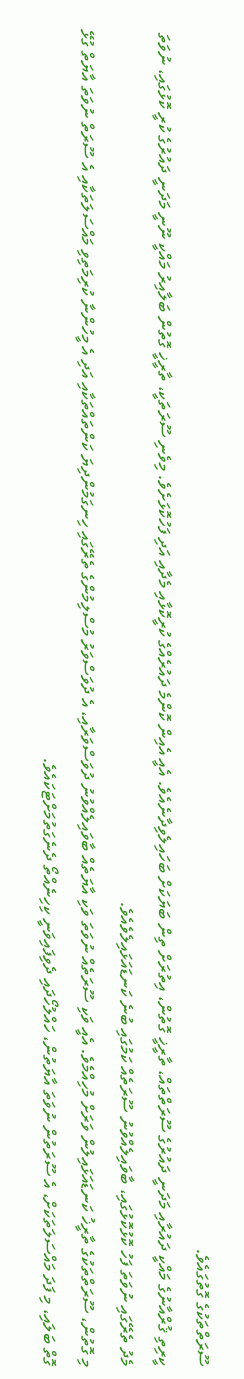ސޫރަތްތަކުގެ ގޮތުގައެވެ.
ކީރިތި ޤުރްއާނުގެ މައްކީ ދައުރާއި މަދަނީ ދައުރުގެ ސޫރަތްތައް، ތާރީޚީ ގޮތުން، އިތުރަށް ތިން ބަޔަކަށް ބަހައިލެވިދާނެއެވެ. އެއީ އެއިން ކޮންމެ ދައުރެއްގެ ކުރީކޮޅާއި މެދާއި އަދި ފަހުކޮޅަށެވެ. މިވެނި ސޫރަތަކީ، ތާރީޚީ ގޮތުން ބަލާއިރު މައްކީ ނޫނީ މަދަނީ ދައުރުގެ ކުރީ ކޮޅުގައި، ނުވަތަ މެދު ތެރޭގައި ނުވަތަ ފަހު ކޮޅުކޮޅުގައި، ބާވައިލެއްވުނު ސޫރަތެއް ކަމުގައި ބުނެ ކަނޑައަޅައިލެވެއެވެ.
މި ގޮތުން، ސޫރަތްތަކުގެ ތާރީޚު ކަނޑައަޅައިލުން ވަރަށް މުހިއްމެވެ. އެއީ ވަކި ސޫރަތެއް ނުވަތަ ވަކި އާޔަތެއް ބާވައިލެއްވުނު ދުވަސްވަރާއި، އެ ދުވަސްވަރު މުސްލިމުންގެ ތެރޭގައި ހިނގަމުންދިޔަ ކަންތައްތަކާއި އަދި އެ މީހުންނާ ކުރިމަތިވި މައްސަލަތަކާއި އެ ސޫރަތް ނުވަތަ އާޔަތް ގުޅޭ ގޮތް ބަލައި، މި ފަދަ މައްސަލަތަކަށް، އެ ސޫރަތުން ނުވަތަ އާޔަތުން، ހައްލުހޯދައި ދެވިފައިވަނީ ކިހިނެއްތޯ ދެނެގަތުމަށްޓަކައެވެ.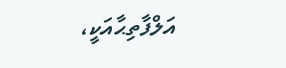އަލްފާތިޙާއަކީ،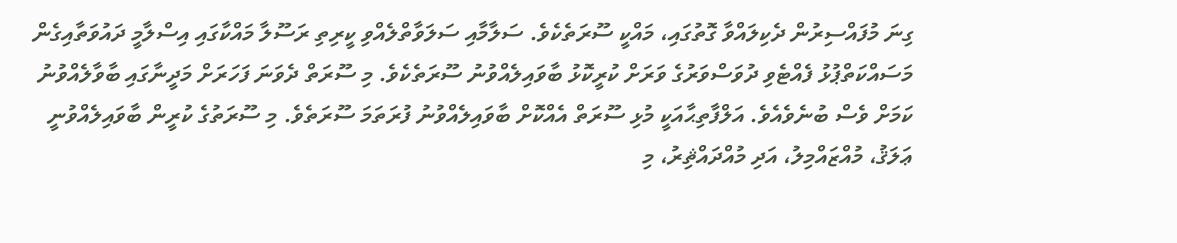ގިނަ މުފައްސިރުން ދެކިލައްވާ ގޮތުގައި، މައްކީ ސޫރަތެކެވެ. ސަލާމާއި ސަލަވާތްލެއްވި ކީރިތި ރަސޫލާ މައްކާގައި އިސްލާމީ ދައުވަތާއިގެން މަސައްކަތްޕުޅު ފެއްޓެވި ދުވަސްވަރުގެ ވަރަށް ކުރީކޮޅު ބާވައިލެއްވުނު ސޫރަތެކެވެ. މި ސޫރަތް ދެވަނަ ފަހަރަށް މަދީނާގައި ބާވާލެއްވުނު ކަމަށް ވެސް ބުނެވެއެވެ. އަލްފާތިޙާއަކީ މުޅި ސޫރަތް އެއްކޮށް ބާވައިލެއްވުނު ފުރަތަމަ ސޫރަތެވެ. މި ސޫރަތުގެ ކުރީން ބާވައިލެއްވުނީ ޢަލަޤު، މުއްޒައްމިލު، އަދި މުއްދައްޘިރު، މި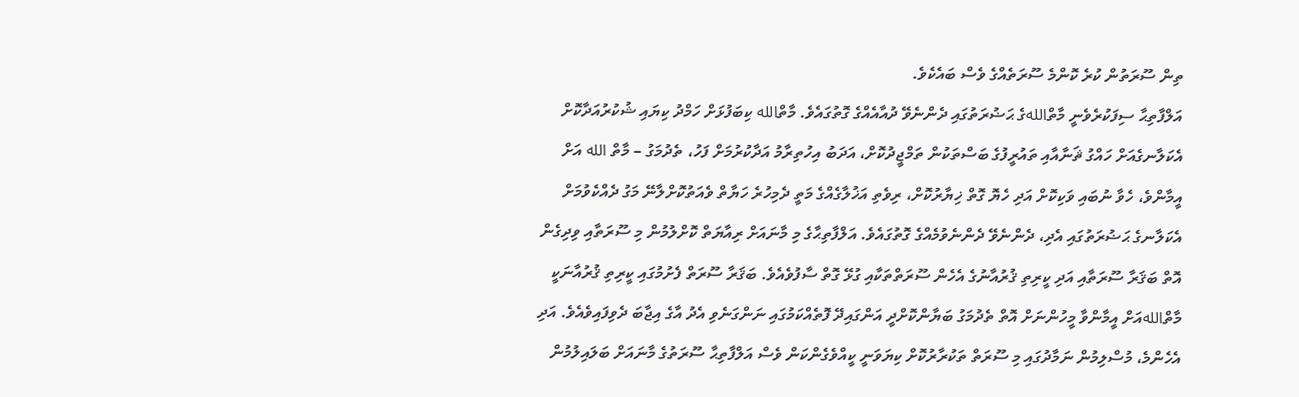ތިން ސޫރަތުން ކުރެ ކޮންމެ ސޫރަތެއްގެ ވެސް ބައެކެވެ.
އަލްފާތިޙާ ސިފަކުރެވެނީ މާތްاللهގެ ޙަޟުރަތުގައި ދެންނެވޭ ދުއާއެއްގެ ގޮތުގައެވެ. މާތްالله ކިބަފުޅަށް ހަމްދު ކިޔައި ޝުކުރުއަދާކޮށް އެކަލާނގެއަށް ހައްގު ޘަނާއާއި ތައުރީފުގެ ބަސްތަކުން ތަމްޖީދުކޮށް، އަދަބު އިހުތިރާމު އަދާކުރުމަށް ފަހު، ތެދުމަގު – މާތް الله އަށް އީމާންވެ، ހެވާ ނުބައި ވަކިކޮށް އަދި ހެޔޮ ގޮތް ޚިޔާރުކޮށް، ރިވެތި އަޚުލާގެއްގެ މަތީ ދެމިހުރެ ހަޔާތް ވެއަތުކޮށްލާނޭ މަގު ދެއްކެވުމަށް އެކަލާނގެ ޙަޟުރަތުގައި އެދި، ދެންނެވޭ ދެންނެވުމެއްގެ ގޮތުގައެވެ. އަލްފާތިޙާގެ މި މާނައަށް ރިއާޔަތް ކޮށްލުމުން މި ސޫރަތާއި ވިދިގެން އޮތް ބަޤަރާ ސޫރަތާއި އަދި ކީރިތި ޤުރުއާނުގެ އެހެން ސޫރަތްތަކާއި ގުޅޭ ގޮތް ސާފުވެއެވެ. ބަޤަރާ ސޫރަތް ފެށުމުގައި ކީރިތި ޤުރުއާނަކީ މާތްاللهއަށް އީމާންވާ މީހުންނަށް އޮތް ތެދުމަގު ބަޔާންކޮށްދީ އަންގައިދޭ ފޮތެއްކަމުގައި ނަންގަނެވި އެދު އާގެ އިޖާބަ ދެވިފައިވެއެވެ. އަދި އެހެންމެ، މުސްލިމުން ނަމާދުގައި މި ސޫރަތް ތަކުރާރުކޮށް ކިޔަވަނީ ކީއްވެގެންކަން ވެސް އަލްފާތިޙާ ސޫރަތުގެ މާނައަށް ބަލައިލުމުން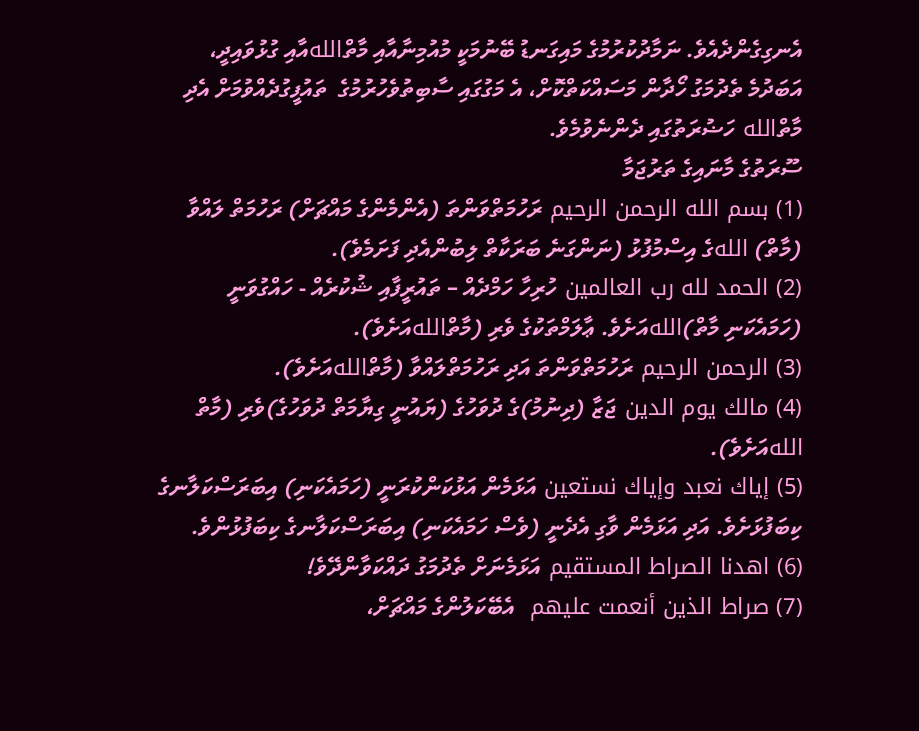އެނގިގެންދެއެވެ. ނަމާދުކުރުމުގެ މައިގަނޑު ބޭނުމަކީ މުއުމިނާއާއި މާތްاللهއާއި ގުޅުވައިދީ، އަބަދުމެ ތެދުމަގު ހޯދާން މަސައްކަތްކޮށް، އެ މަގުގައި ސާބިތުވެހުރުމުގެ  ތައުފީގުދެއްވުމަށް އެދި މާތްالله ހަޟުރަތުގައި ދެންނެވުމެވެ.
ސޫރަތުގެ މާނައިގެ ތަރުޖަމާ
(1) بسم الله الرحمن الرحيم ރަހުމަތްވަންތަ (އެންމެންގެ މައްޗަށް) ރަހުމަތް ލައްވާ (މާތް) اللهގެ އިސްމުފުޅު (ނަންގަނެ ބަރަކާތް ލިބުންއެދި ފަށަމެވެ).
(2) الحمد لله رب العالمين ހުރިހާ ހަމްދެއް – ތައުރީފާއި ޝުކުރެއް - ހައްގުވަނީ (ހަމައެކަނި މާތް)اللهއަށެވެ. ޢާލަމްތަކުގެ ވެރި (މާތްاللهއަށެވެ).
(3) الرحمن الرحيم ރަހުމަތްވަންތަ އަދި ރަހުމަތްލައްވާ (މާތްاللهއަށެވެ).
(4) مالك يوم الدين ޖަޒާ (ދިނުމު)ގެ ދުވަހުގެ (ޔައުނީ ގިޔާމަތް ދުވަހުގެ)ވެރި (މާތް اللهއަށެވެ).
(5) إياك نعبد وإياك نستعين އަޅަމެން އަޅުކަންކުރަނީ (ހަމައެކަނި) އިބަރަސްކަލާނގެ ކިބަފުޅަށެވެ. އަދި އަޅަމެން ވާގި އެދެނީ (ވެސް ހަމައެކަނި) އިބަރަސްކަލާނގެ ކިބަފުޅުންވެ.
(6) اهدنا الصراط المستقيم އަޅަމެނަށް ތެދުމަގު ދައްކަވާންދޭވެ!
(7) صراط الذين أنعمت عليهم  އެބޭކަލުންގެ މައްޗަށް،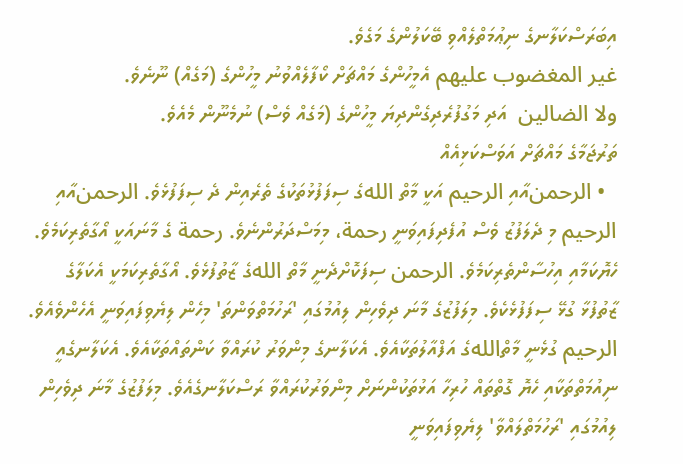އިބަރަސްކަލާނގެ ނިޢުމަތްލެއްވި ބޭކަލުންގެ މަގެވެ.
غير المغضوب عليهم އެމީހުންގެ މައްޗަށް ކޯފާލެއްވުނު މީހުންގެ (މަގެއް) ނޫނެވެ.
ولا الضالين  އަދި މަގުފުރެދިގެންދިޔަ މީހުންގެ (މަގެއް ވެސް) ނުމެނޫން މެއެވެ.
ތަރުޖަމާގެ މައްޗަށް އަވަސްކަޅިއެއް
  • الرحمنއާއި الرحيم އަކީ މާތް اللهގެ ސިފަފުޅުތަކުގެ ތެރެއިން ދެ ސިފަފުޅެވެ. الرحمنއާއި الرحيم މި ދެލަފުޒު ވެސް އުފެދިފައިވަނީ رحمة، މިމަސްދަރުންނެވެ. رحمة ގެ މާނައަކީ އޯގާތެރިކަމެވެ. ހެޔޮކަމާއި އިހުސާންތެރިކަމެވެ. الرحمن ސިފަކޮށްދެނީ މާތް اللهގެ ޒާތުފުޅެވެ. އޯގާތެރިކަމަކީ އެކަލާގެ ޒާތުފުޅާ ގުޅޭ ސިފަފުޅެކެވެ. މިލަފުޒުގެ މާނަ ދިވެހިން ލިއުމުގައި 'ރަހުމަތްވަންތަ' މިހެން ލިޔެވިފައިވަނީ އެހެންވެއެވެ. الرحيم ގުޅެނީ މާތްاللهގެ އަފްއާލުތަކާއެވެ. އެކަލާނގެ މިންވަރު ކުރައްވާ ކަންތައްތަކާއެވެ. އެކަލާނގެއީ ނިއުމަތްތަކާއި ހެޔޮ ގޮތްތައް ހުރިހާ އަޅުތަކުންނަށް މިންވަރުކުރައްވާ ރަސްކަލާނގެއެވެ. މިލަފުޒުގެ މާނަ ދިވެހިން ލިއުމުގައި 'ރަހުމަތްލައްވާ' ލިޔެވިފައިވަނީ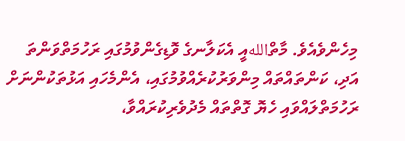މިހެންވެއެވެ. މާތްاللهއީ އެކަލާނގެ ވޮޑިގެންވުމުގައި ރަހުމަތްވަންތަ އަދި، ކަންތައްތައް މިންވަރުކުރެއްވުމުގައި، އެންމެހައި އަޅުތަކުންނަށް ރަހުމަތްލައްވައި ހެޔޮ ގޮތްތައް މެދުވެރިކުރައްވާ،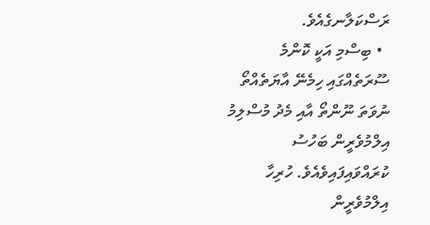ރަސްކަލާނގެއެވެ.
  • ބިސްމި އަކީ ކޮންމެ ސޫރަތެއްގައި ހިމެނޭ އާޔަތެއްތޯ ނުވަތަ ނޫންތޯ އާއި މެދު މުސްލިމު އިލްމުވެރީން ބަހުސު ކުރައްވައިފައިވެއެވެ. ހުރިހާ އިލްމުވެރީން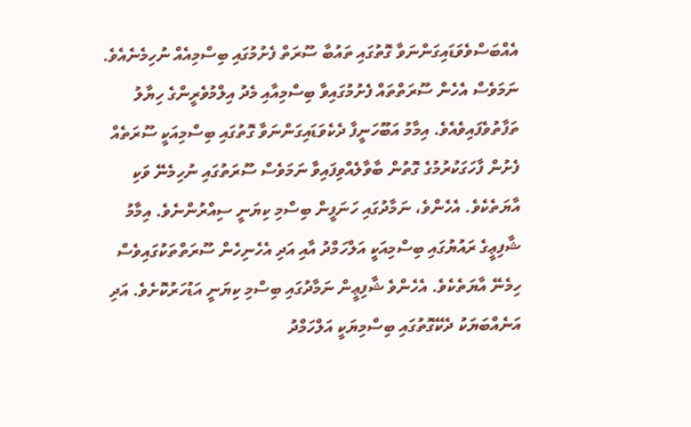އެއްބަސްވެވަޑައިގަންނަވާ ގޮތުގައި ތައުބާ ސޫރަތް ފެށުމުގައި ބިސްމިއެއް ނުހިމެނެއެވެ. ނަމަވެސް އެހެން ސޫރަތްތައް ފެށުމުގައިވާ ބިސްމިއާއި މެދު އިލްމުވެރީންގެ ހިޔާލު ތަފާތުވެފައިވެއެވެ. އިމާމު އަބޫހަނީފާ ދެކެވަޑައިގަންނަވާ ގޮތުގައި ބިސްމިއަކީ ސޫރަތެއް ފެށުން ފާހަގަކުރުމުގެ ގޮތުން ބާވާލެއްވިފައިވާ ނަމަވެސް ސޫރަތުގައި ނުހިމެނޭ ވަކި އާޔަތެކެވެ. އެހެންވެ، ނަމާދުގައި ހަނަފީން ބިސްމި ކިޔަނީ ސިއްރުންނެވެ. އިމާމު ޝާފިޢީގެ ރައުޔުގައި ބިސްމިއަކީ އަލްހަމްދު އާއި އަދި އެހެނިހެން ސޫރަތްތަކުގައިވެސް ހިމެނޭ އާޔަތެކެވެ. އެހެންވެ ޝާފިޢީން ނަމާދުގައި ބިސްމި ކިޔަނީ އަޑުހަރުކޮށެވެ. އަދި އަނެއްބަޔަކު ދެކޭގޮތުގައި ބިސްމިޔަކީ އަލްހަމްދު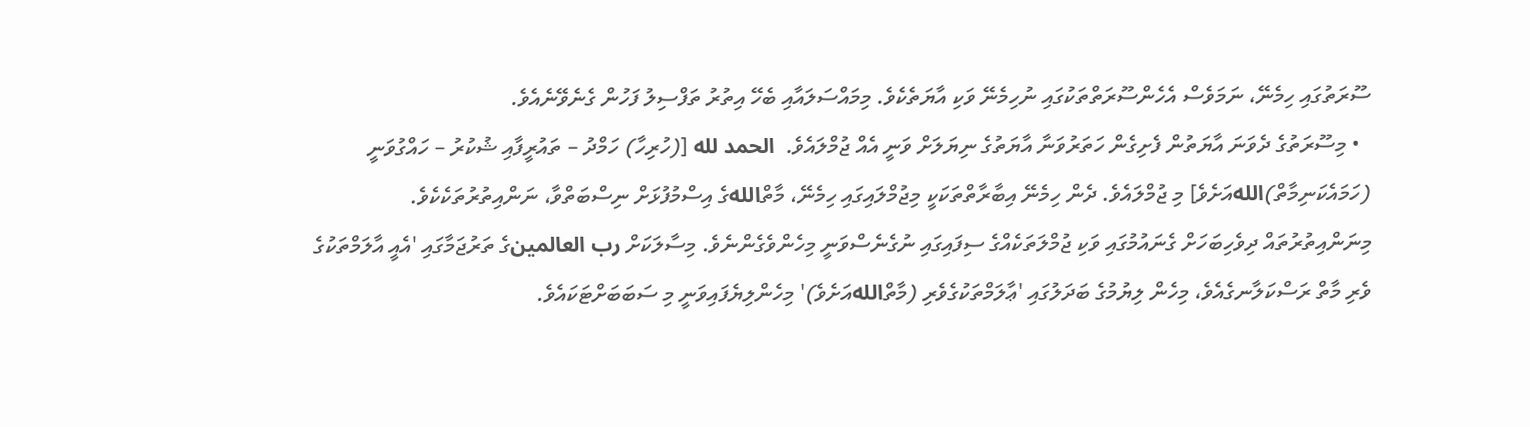ސޫރަތުގައި ހިމެނޭ، ނަމަވެސް އެހެންސޫރަތްތަކުގައި ނުހިމެނޭ ވަކި އާޔަތެކެވެ. މިމައްސަލައާއި ބެހޭ އިތުރު ތަފްސިލު ފަހުން ގެނެވޭނެއެވެ.
  • މިސޫރަތުގެ ދެވަނަ އާޔަތުން ފެށިގެން ހަތަރުވަނާ އާޔަތުގެ ނިޔަލަށް ވަނީ އެއް ޖުމްލައެވެ.  الحمد لله [(ހުރިހާ) ހަމްދު – ތައުރީފާއި ޝުކުރު – ހައްގުވަނީ (ހަމައެކަނިމާތް)اللهއަށެވެ] މި ޖުމްލައެވެ. ދެން ހިމެނޭ އިބާރާތްތަކަކީ މިޖުމްލައިގައި ހިމެނޭ، މާތްاللهގެ އިސްމުފުޅަށް ނިސްބަތްވާ، ނަންއިތުރުތަކެކެވެ. މިނަންއިތުރުތައް ދިވެހިބަހަށް ގެނައުމުގައި ވަކި ޖުމްލަތަކެއްގެ ސިފައިގައި ނުގެނެސްވަނީ މިހެންވެގެންނެވެ. މިސާލަކަށް رب العالمينގެ ތަރުޖަމާގައި 'އެއީ އާލަމްތަކުގެ ވެރި މާތް ރަސްކަލާނގެއެވެ، މިހެން ލިޔުމުގެ ބަދަލުގައި 'ޢާލަމްތަކުގެވެރި (މާތްاللهއަށެވެ)' މިހެންލިޔެފައިވަނީ މި ސަބަބަށްޓަކައެވެ.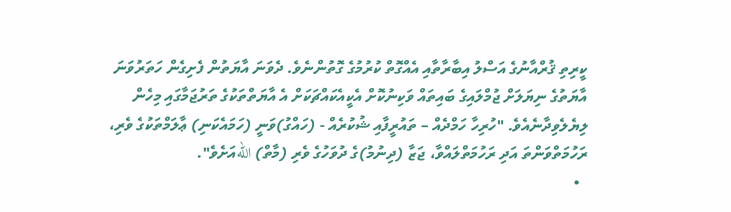ކީރިތި ޤުރްއާނުގެ އަސްލު އިބާރާތާއި އެއްގޮތް ކުރުމުގެ ގޮތުންނެވެ. ދެވަނަ އާޔަތުން ފެށިގެން ހަތަރުވަނަ އާޔަތުގެ ނިޔަލަށް ޖުމްލައިގެ ބައިތައް ވަކިނުކޮށް އެކީއެކައްޗަކަށް އެ އާޔަތްތަކުގެ ތަރުޖަމާގައި މިހެން ލިޔެލެވިދާނެއެވެ. "ހުރިހާ ހަމްދެއް – ތައުރީފާއި ޝުކުރެއް - (ހައްގު)ވަނީ (ހަމައެކަނި) ޢާލަމްތަކުގެ ވެރި، ރަހުމަތްވަންތަ އަދި ރަހުމަތްލައްވާ، ޖަޒާ (ދިނުމު)ގެ ދުވަހުގެ ވެރި (މާތް) اللهއަށެވެ".
  •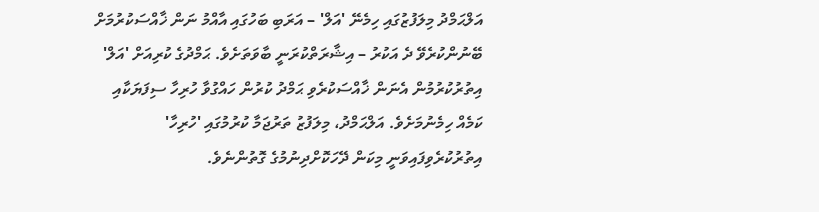އަލްޙަމްދު މިލަފުޒުގައި ހިމެނޭ 'އަލް' – އަރަބި ބަހުގައި އާއްމު ނަން ޚާއްސަކުރުމަށް ބޭނުންކުރެވޭ ދެ އަކުރު – އިޝާރަތްކުރަނީ ބާވަތަށެވެ. ޙަމްދުގެ ކުރިއަށް 'އަލް' އިތުރުކުރުމުން އެނަން ޚާއްސަކުރެވި ޙަމްދު ކުރުން ހައްގުވާ ހުރިހާ ސިފަޔަކާއި ކަމެއް ހިމެނުމަށެވެ. އަލްޙަމްދު، މިލަފުޒު ތަރުޖަމާ ކުރުމުގައި 'ހުރިހާ' އިތުރުކުރެވިފައިވަނީ މިކަން ދޭހަކޮށްދިނުމުގެ ގޮތުންނެވެ.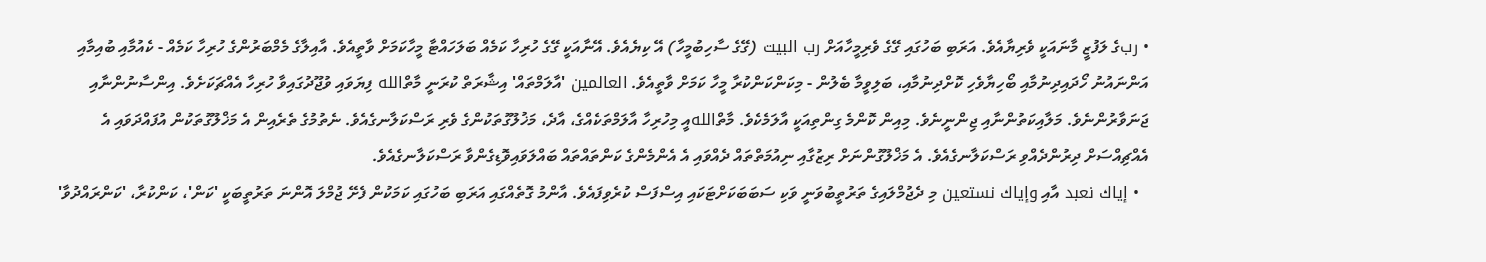• ربގެ ލަފުޒީ މާނައަކީ ވެރިޔާއެވެ. އަރަބި ބަހުގައި ގޭގެ ވެރިމީހާއަށް رب البيت (ގޭގެ ސާހިބުމީހާ) އޭ ކިޔެއެވެ. އޭނާއަކީ ގޭގެ ހުރިހާ ކަމެއް ބަލަހައްޓާ މީހާކަމަށް ވާތީއެވެ. އާއިލާގެ މެމްބަރުންގެ ހުރިހާ ކަމެއް - ކެއުމާއި ބުއިމާއި އަންނައުނު ހޯދައިދިނުމާއި ބޯހިޔާވެހި ކޮށްދިނުމާއި، ބަލިވީމާ ބެލުން - މިކަންކަންކުރާ މީހާ ކަމަށް ވާތީއެވެ. العالمين 'އާލަމްތައް' އިޝާރަތް ކުރަނީ މާތްالله ފިޔަވައި ވުޖޫދުގައިވާ ހުރިހާ އެއްޗަކަށެވެ. އިންސާނުންނާއި ޖަނަވާރުންނެވެ. މަލާއިކަތުންނާއި ޖިންނީނެވެ. މިއިން ކޮންމެ ގިންތިއަކީ އާލަމެކެވެ. މާތްاللهއީ މިހުރިހާ އާލަމްތަކެއްގެ، އާދެ، މަޚުލޫގުތަކުންގެ ވެރި ރަސްކަލާނގެއެވެ. ނެތުމުގެ ތެރެއިން އެ މަޚްލޫގުތަކުން އުފައްދަވައި އެ އެއްޗިއްސަށް ދިރުންދެއްވި ރަސްކަލާނގެއެވެ. އެ މަޚްލޫގުންނަށް ރިޒުގާއި ނިއުމަތްތައް ދެއްވައި އެ އެންމެންގެ ކަންތައްތައް ބައްލަވައިވޮޑިގެންވާ ރަސްކަލާނގެއެވެ.
  • إياك نعبد އާއި وإياك نستعين މި ދެޖުމްލައިގެ ތަރުތީބުވަނީ ވަކި ސަބަބަކަށްޓަކައި އިސްފަސް ކުރެވިފައެވެ. އާންމު ގޮތެއްގައި އަރަބި ބަހުގައި ކަމަކުން ފެށޭ ޖުމްލަ އޮންނަ ތަރުތީބަކީ 'ކަން'، ކަންކުރާ، 'ކަންރައްދުވާ'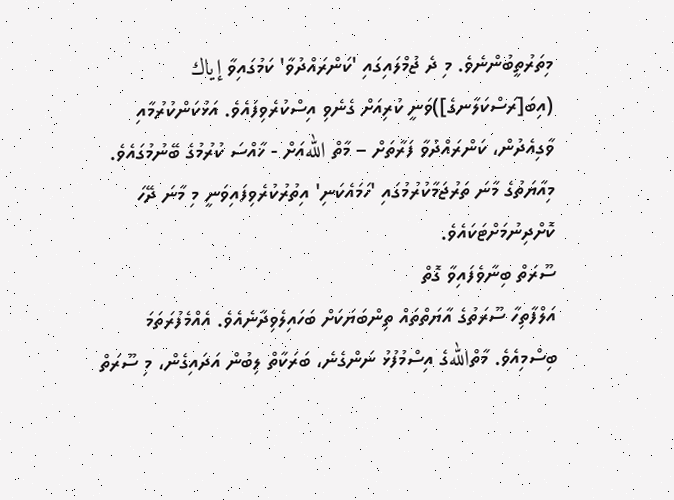މިތަރުތީބުންނެވެ. މި ދެ ޖުމްލައިގައި 'ކަންރައްދުވާ' ކަމުގައިވާ إياك (އިބަ[ރަސްކަލާނގެ])ވަނީ ކުރިއަށް ގެނެވި އިސްކުރެވިފައެވެ. އަޅުކަންކުރުމާއި ވާގިއެދުން، ކަންރައްދުވާ ފަރާތަށް – މާތް اللهއަށް - ޚާއްސަ ކުރުމުގެ ބޭނުމުގައެވެ. މިއާޔަތުގެ މާނަ ތަރުޖަމާކުރުމުގައި 'ހަމައެކަނި' އިތުރުކުރެވިފައިވަނީ މި މާނަ ދޭހަ ކޮށްދިނުމަށްޓަކައެވެ.
ސޫރަތް ބިނާވެފައިވާ ގޮތް
އަލްފާތިހާ ސޫރަތުގެ އާޔަތްތައް ތިންބަޔަކަށް ބަހައިލެވިދާނެއެވެ. އެއްމެފުރަތަމަ ބިސްމިއެވެ. މާތްاللهގެ އިސްމުފުޅު ނަންގެނެ، ބަރަކާތް ލިބުން އަދައިގެން، މި ސޫރަތް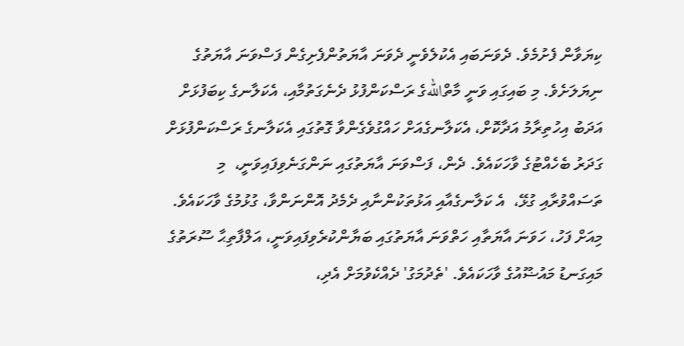ކިޔަވާން ފެށުމެވެ. ދެވަނަބައި އެކުލެވެނީ ދެވަނަ އާޔަތުންފެށިގެން ފަސްވަނަ އާޔަތުގެ ނިޔަލަށެވެ. މި ބައިގައި ވަނީ މާތްاللهގެ ރަސްކަންފުޅު ދެނެގަތުމާއި، އެކަލާނގެ ކިބަފުޅަށް އަދަބު އިހުތިރާމު އަދާކޮށް، އެކަލާނގެއަށް ހައްގުވެގެންވާ ގޮތުގައި އެކަލާނގެ ރަސްކަންފުޅަށް ގަދަރު ބެހެއްޓުގެ ވާހަކައެވެ. ދެން، ފަސްވަނަ އާޔަތުގައި ނަންގަނެވިފައިވަނީ،  މި ތަސައްވުރާއި ގުޅޭ،  އެ ކަލާނގެއާއި އަޅުތަކުންނާއި ދެމެދު އޮންނަންވާ، ގުޅުމުގެ ވާހަކައެވެ. މިއަށް ފަހު، ހަވަނަ އާޔަތާއި ހަތްވަނަ އާޔަތުގައި ބަޔާންކުރެވިފައިވަނީ، އަލްފާތިޙާ ސޫރަތުގެ މައިގަނޑު މައުޟޫއުގެ ވާހަކައެވެ. 'ތެދުމަގު' ދެއްކެވުމަށް އެދި،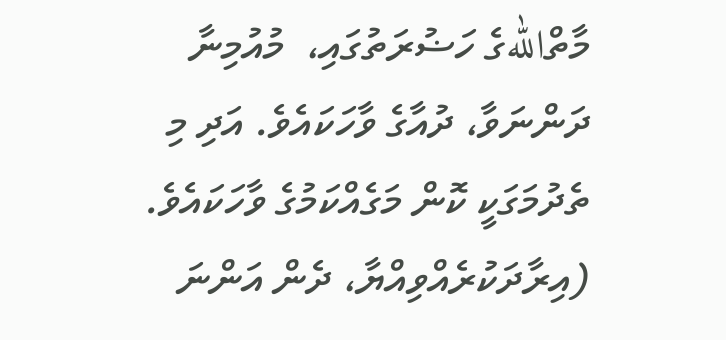މާތްاللهގެ ހަޟުރަތުގައި،  މުއުމިނާ ދަންނަވާ، ދުއާގެ ވާހަކައެވެ. އަދި މި ތެދުމަގަކީ ކޮން މަގެއްކަމުގެ ވާހަކައެވެ. (އިރާދަކުރެއްވިއްޔާ، ދެން އަންނަ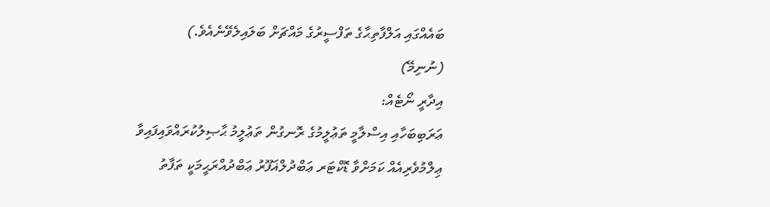ބައެއްގައި އަލްފާތިޙާގެ ތަފްސީރުގެ މައްޗަށް ބަލައިލެވޭނެއެވެ.)
(ނުނިމޭ)
އިދާރީ ނޯޓެއް:
ޢަރަބިބަހާއި އިސްލާމީ ތަޢުލީމުގެ ރޮނގުން ތަޢުލީމު ޙާޞިލުކުރައްވައިފައިވާ ޢިލްމުވެރިއެއް ކަމަށްވާ ޑޮކްޓަރ ޢަބްދުލްޣަފޫރު ޢަބްދުއްރަޙީމަކީ ތަފާތު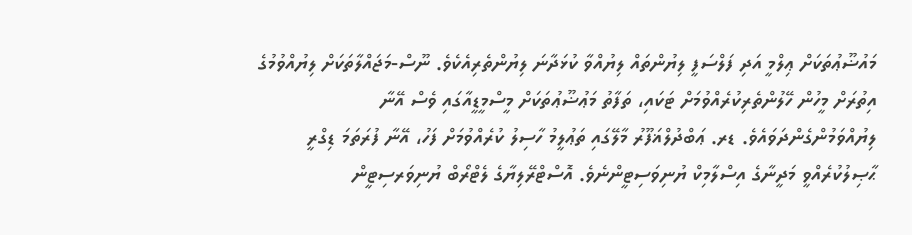މައުޟޫޢުތަކަށް ޢިލްމީ އަދި ފަލްސަފީ ލިޔުންތައް ލިޔުއްވާ ކުޅަދާނަ ލިޔުންތެރިއެކެވެ. ނޫސް-މަޖައްލާތަކަށް ލިޔުއްވުމުގެ އިތުރަށް މީހުން ހޭލުންތެރިކުރެއްވުމަށް ޓަކައި، ތަފާތު މަޢުޟޫޢުތަކަށް މީސްމީޑީއާގައި ވެސް އޭނާ ލިޔުއްވަމުންގެންދަވައެވެ. ޑރ. ޢަބްދުލްޣަފޫރު މާލޭގައި ތަޢުލީމު ހާސިލު ކުރެއްވުމަށް ފަހު، އޭނާ ފުރަތަމަ ޑިގްރީ ޙާޞިލުކުރެއްވީ މަދީނާގެ އިސްލާމިކް ޔުނިވަސިޓީންނެވެ. އޮސްޓްރޭލިޔާގެ ލެޓްރޯބް ޔުނިވަރސިޓީން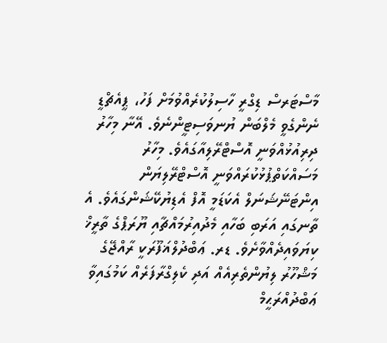މާސްޓަރސް ޑިގްރީ ހާސިލުކުރެއްވުމަށް ފަހު، ޕީއެޗްޑީ ނެންގެވީ މެލްބަން ޔުނވަސިޓީންނެވެ. އޭނާ މިހާރު ދިރިއުޅުއްވަނީ އޮސްޓްރޭލިއާގައެވެ. މިހާރު މަސައްކަތްޕުޅުކުރައްވަނީ އޮސްޓްރޭލިޔަން އިންޓަނޭޝަނަލް އެކަޑަމީ އޮފް އެޑިޔުކޭޝަންގައެވެ. އެ ތާނގައި އަރަބި ބަހާއި މެދުއިރުމައްޗާއި ޔޫރަޕްގެ ތާރީޚް ކިޔަވައިދެއްވާށެވެ. ޑރ. ޢަބްދުލްޣަފޫރަކީ ރާއްޖޭގެ މަޝްހޫރު ލިޔުންތެރިއެއް އަދި ކެލިގްރާފަރެއް ކަމުގައިވާ ޢަބްދުއްރަޙީމް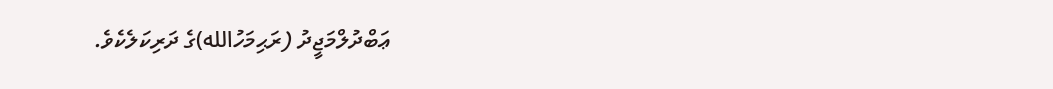ޢަބްދުލްމަޖީދު (ރަޙިމަހުالله)ގެ ދަރިކަލެކެވެ.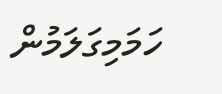ހަމަމިގަލަމުން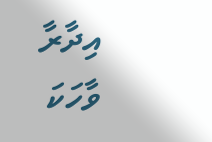އިދާރާ
ވާހަކަ